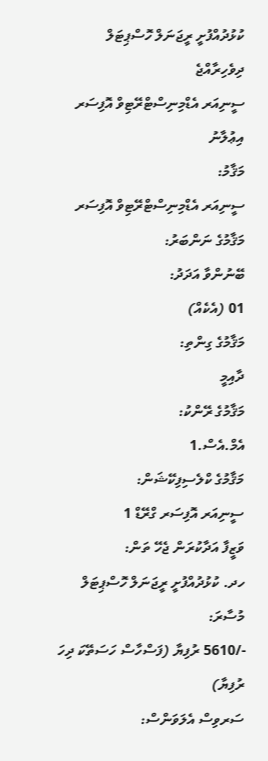ކުޅުދުއްފުށީ ރީޖަނަލް ހޮސްޕިޓަލް
ދިވެހިރާއްޖެ
ސީނިއަރ އެޑްމިނިސްޓްރޭޓިވް އޮފިސަރ
އިޢުލާނު
މަޤާމު:
ސީނިއަރ އެޑްމިނިސްޓްރޭޓިވް އޮފިސަރ
މަޤާމުގެ ނަންބަރު:
ބޭނުންވާ އަދަދު:
01 (އެކެއް)
މަޤާމުގެ ގިންތި:
ދާއިމީ
މަޤާމުގެ ރޭންކު:
އެމް.އެސް.1
މަޤާމުގެ ކްލެސިފިކޭޝަން:
ސީނިއަރ އޮފިސަރ ގްރޭޑް 1
ވަޒީފާ އަދާކުރަން ޖެހޭ ތަން:
ހދ. ކުޅުދުއްފުށީ ރީޖަނަލް ހޮސްޕިޓަލް
މުސާރަ:
-/5610 ރުފިޔާ (ފަސްހާސް ހަސަތޭކަ ދިހަ ރުފިޔާ)
ސަރވިސް އެލަވަންސް: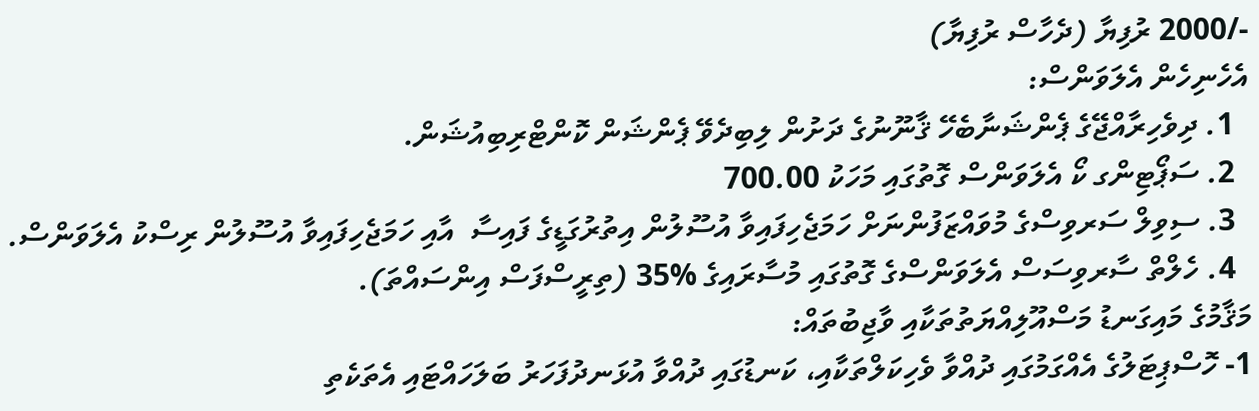-/2000 ރުފިޔާ (ދެހާސް ރުފިޔާ)
އެހެނިހެން އެލަވަންސް:
  1. ދިވެހިރާއްޖޭގެ ޕެންޝަނާބެހޭ ޤާނޫނުގެ ދަށުން ލިބިދެވޭ ޕެންޝަން ކޮންޓްރިބިއުޝަން.
  2. ސަޕޯޓިންގ ކޯ އެލަވަންސް ގޮތުގައި މަހަކު 700.00
  3. ސިވިލް ސަރވިސްގެ މުވައްޒަފުންނަށް ހަމަޖެހިފައިވާ އުސޫލުން އިތުރުގަޑީގެ ފައިސާ  އާއި ހަމަޖެހިފައިވާ އުސޫލުން ރިސްކު އެލަވަންސް.
  4. ހެލްތް ސާރވިސަސް އެލަވަންސްގެ ގޮތުގައި މުސާރައިގެ %35 (ތިރީސްފަސް އިންސައްތަ).
މަޤާމުގެ މައިގަނޑު މަސްއޫލިއްޔަތުތަކާއި ވާޖިބުތައް:
1- ހޮސްޕިޓަލުގެ އެއްގަމުގައި ދުއްވާ ވެހިކަލްތަކާއި، ކަނޑުގައި ދުއްވާ އުޅަނދުފަހަރު ބަލަހައްޓައި އެތަކެތި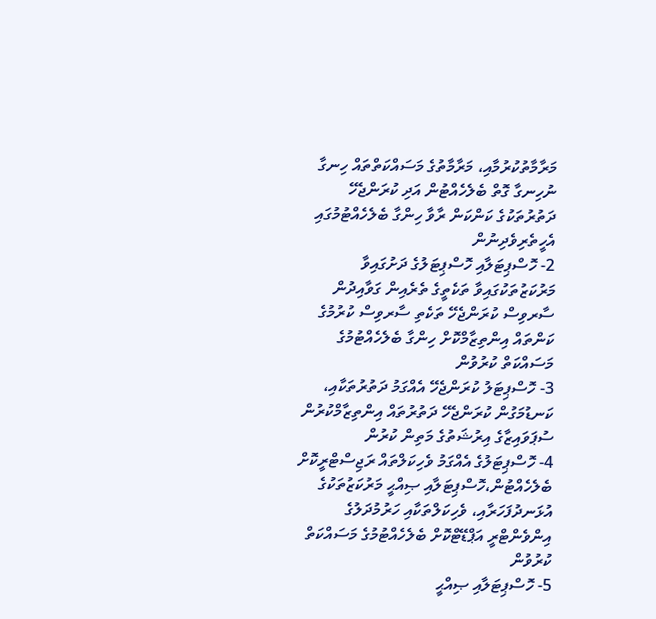މަރާމާތުކުރުމާއި، މަރާމާތުގެ މަސައްކަތްތައް ހިނގާ ނުހިނގާ ގޮތް ބެލެހެއްޓުން އަދި ކުރަންޖެހޭ ދަތުރުތަކުގެ ކަންކަން ރާވާ ހިންގާ ބެލެހެއްޓުމުގައި އެހީތެރިވެދިނުން
2- ހޮސްޕިޓަލާއި ހޮސްޕިޓަލުގެ ދަށުގައިވާ މަރުކަޒުތަކުގައިވާ ތަކެތީގެ ތެރެއިން ގަވާއިދުން ސާރވިސް ކުރަންޖެހޭ ތަކެތި ސާރވިސް ކުރުމުގެ ކަންތައް އިންތިޒާމްކޮށް ހިންގާ ބެލެހެއްޓުމުގެ މަސައްކަތް ކުރުވުން
3- ހޮސްޕިޓަލު ކުރަންޖެހޭ އެއްގަމު ދަތުރުތަކާއި، ކަނޑުމަގުން ކުރަންޖެހޭ ދަތުރުތައް އިންތިޒާމްކުރުން ސުޕަވައިޒާގެ އިރުޝަތުގެ މަތިން ކުރުން
4- ހޮސްޕިޓަލުގެ އެއްގަމު ވެހިކަލްތައް ރަޖިސްޓްރީކޮށް ބެލެހެއްޓުން،ހޮސްޕިޓަލާއި ޞިއްޙީ މަރުކަޒުތަކުގެ އުޅަނދުފަހަރާއި، ވެހިކަލްތަކާއި ހަރުމުދަލުގެ އިންވެންޓްރީ އަޕްޑޭޓްކޮށް ބެލެހެއްޓުމުގެ މަސައްކަތް ކުރުވުން
5- ހޮސްޕިޓަލާއި ޞިއްޙީ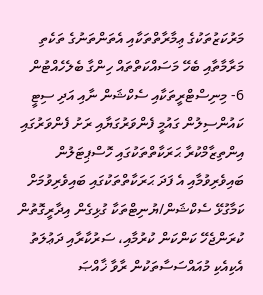މަރުކަޒުތަކުގެ ޢިމާރާތްތަކާއި އެތަންތަނުގެ ތަކެތި މަރާމާތާއި ބެހޭ މަސައްކަތްތައް ހިންގާ ބެލެހެއްޓުން
6- މިނިސްޓްރީތަކާއި ސެކްޝަން ނާއި އަދި ސިޓީ ކައުންސިލުން ގައުމީ ފެންވަރުގަޔާއި ރަށު ފެންވަރުގައި އިންތިޒާމްކުރާ ޙަރަކާތްތަކުގައި ހޮސްޕިޓަލުން ބައިވެރިވުމާއި އެ ފަދަ ޙަރަކާތްތަކުގައި ބައިވެރިވުމަށް ކަމާގުޅޭ ސެކްޝަން/ޔުނިޓްތަކާ ގުޅިގެން އިދާރީގޮތުން ކުރަންޖެހޭ ކަންކަން ކުރުމާއި، ސަރުކާރާއި ދަޢުލަތު އެކިއެކި މުއައްސަސާތަކުން ރާވާ ޚާއްޞަ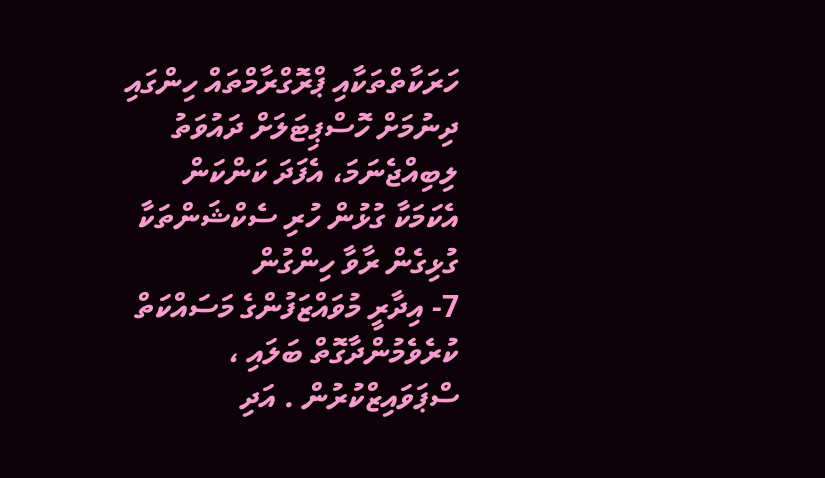ހަރަކާތްތަކާއި ޕްރޮގްރާމްތައް ހިންގައި ދިނުމަށް ހޮސްޕިޓަލަށް ދައުވަތު ލިބިއްޖެނަމަ، އެފަދަ ކަންކަން އެކަމަކާ ގުޅުން ހުރި ސެކްޝަންތަކާ ގުޅިގެން ރާވާ ހިންގުން
7- އިދާރީ މުވައްޒަފުންގެ މަސައްކަތް ކުރެވެމުންދާގޮތް ބަލައި ، ސްޕަވައިޒްކުރުން . އަދި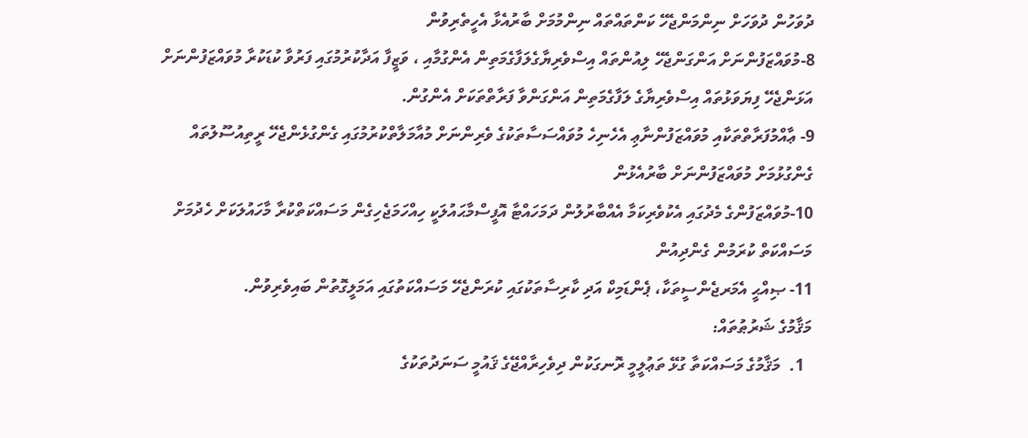ދުވަހުން ދުވަހަށް ނިންމަންޖެހޭ ކަންތައްތައް ނިންމުމަށް ބާރުއެޅާ އެހީތެރިވުން
8-މުވައްޒަފުންނަށް އަންގަންޖެހޭ ލިއުންތައް އިސްވެރިޔާގެލަފާގެމަތިން އެންގުމާއި ، ވަޒީފާ އަދާކުރުމުގައި ފަރުވާ ކުޑަކުރާ މުވައްޒަފުންނަށް އަޅަންޖެހޭ ފިޔަވަޅުތައް އިސްވެރިޔާގެ ލަފާގެމަތިން އަންގަންވާ ފަރާތްތަކަށް އެންގުން.
9- ޢާއްމުފަރާތްތަކާއި މުވައްޒަފުންނާޢި އެހެނިހެ މުވައްސަސާތަކުގެ ވެރިންނަށް މުއާމަލާތްކުރުމުގައި ގެންގުޅެންޖެހޭ ރީތިއުސޫލުތައް ގެންގުޅުމަށް މުވައްޒަފުންނަށް ބާރުއެޅުން
10-މުވައްޒަފުންގެ މެދުގައި އެކުވެރިކަމާ އެއްބާރުލުން ދަމަހައްޓާ އޮފީސްމާޙައުލަކީ ހިއްހަމަޖެހިގެން މަސައްކަތްކުރާ މާހައުލަކަށް ހެދުމަށް މަސައްކަތް ކުރަމުން ގެންދިއުން
11- ޞިއްޙީ އެމަރޖެންސީތަކާ، ޕެންޑަމިކް އަދި ކާރިސާތަކުގައި ކުރަންޖެހޭ މަސައްކަތުގައި އަމަލީގޮތުން ބައިވެރިވުން.
މަޤާމުގެ ޝަރުޠުތައް:
  1.  މަޤާމުގެ މަސައްކަތާ ގުޅޭ ތަޢުލީމީ ރޮނގަކުން ދިވެހިރާއްޖޭގެ ޤައުމީ ސަނަދުތަކުގެ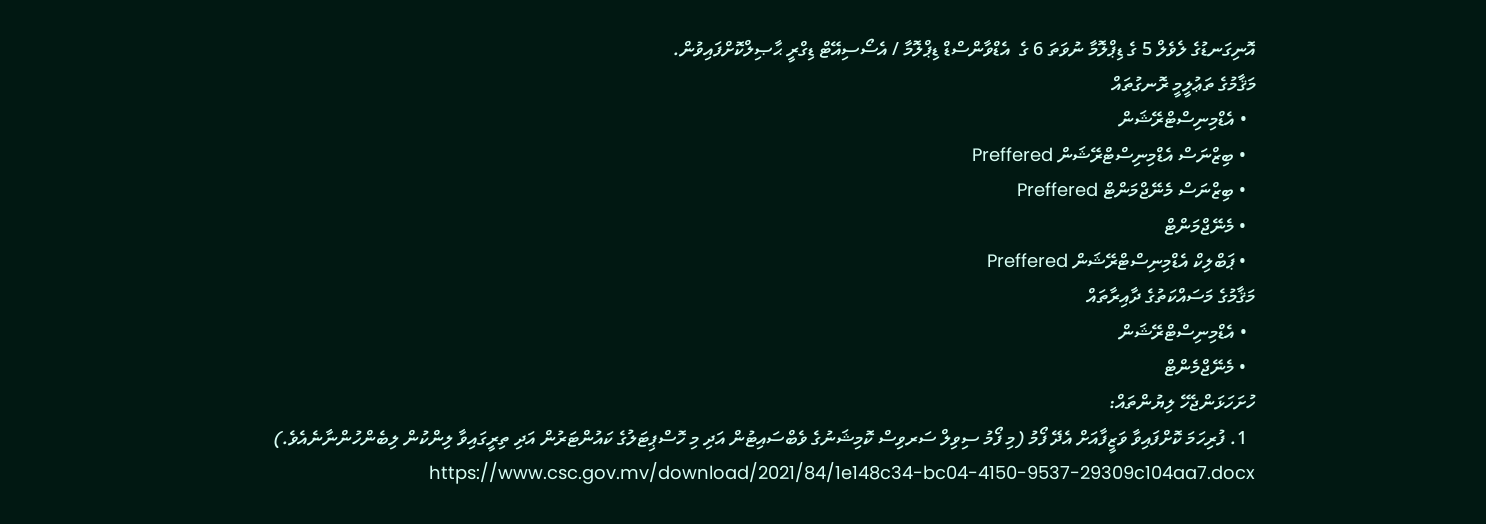އޮނިގަނޑުގެ ލެވެލް 5 ގެ ޑިޕްލޮމާ ނުވަތަ 6 ގެ  އެޑްވާންސްޑް ޑިޕްލޮމާ / އެސޯސިއޭޓް ޑިގްރީ ޙާޞިލްކޮށްފައިވުން.
މަޤާމުގެ ތަޢުލީމީ ރޮނގުތައް
  • އެޑްމިނިސްޓްރޭޝަން
  • ބިޒްނަސް އެޑްމިނިސްޓްރޭޝަން Preffered
  • ބިޒްނަސް މެނޭޖްމަންޓް Preffered
  • މެނޭޖްމަންޓް
  • ޕަބްލިކް އެޑްމިނިސްޓްރޭޝަން Preffered
މަޤާމުގެ މަސައްކަތުގެ ދާއިރާތައް
  • އެޑްމިނިސްޓްރޭޝަން
  • މެނޭޖްމެންޓް
ހުށަހަޅަންޖެހޭ ލިޔުންތައް:
  1. ފުރިހަމަ ކޮށްފައިވާ ވަޒީފާއަށް އެދޭ ފޯމު (މި ފޯމު ސިވިލް ސަރވިސް ކޮމިޝަނުގެ ވެބްސައިޓުން އަދި މި ހޮސްޕިޓަލުގެ ކައުންޓަރުން އަދި ތިރީގައިވާ ލިންކުން ލިބެންހުންނާނެއެވެ.)  https://www.csc.gov.mv/download/2021/84/1e148c34-bc04-4150-9537-29309c104aa7.docx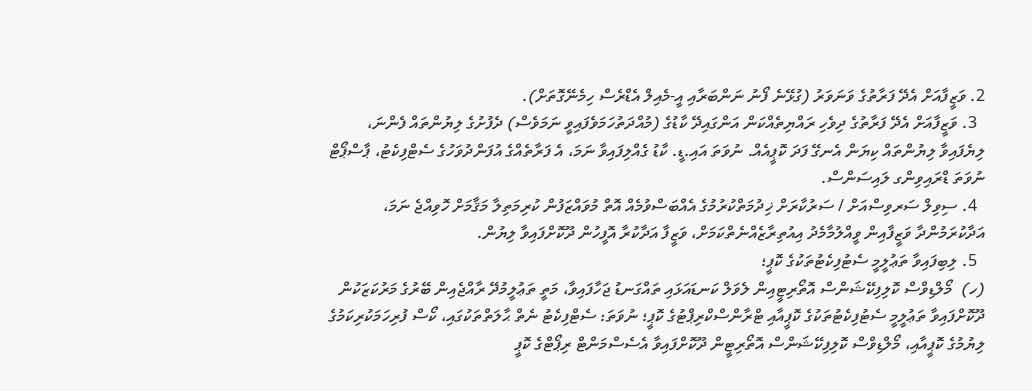2. ވަޒީފާއަށް އެދޭ ފަރާތުގެ ވަނަވަރު (ގުޅޭނެ ފޯނު ނަންބަރާއި އީ-މެއިލް އެޑްރެސް ހިމެނޭގޮތަށް).
  3. ވަޒީފާއަށް އެދޭ ފަރާތުގެ ދިވެހި ރައްޔިތެއްކަން އަންގައިދޭ ކާޑުގެ (މުއްދަތުހަމަވެފައިވީ ނަމަވެސް) ދެފުށުގެ ލިޔުންތައް ފެންނަ، ލިޔެފައިވާ ލިޔުންތައް ކިޔަން އެނގޭ ފަދަ ކޮޕީއެއް. ނުވަތަ އައި.ޑީ. ކާޑު ގެއްލިފައިވާ ނަމަ، އެ ފަރާތެއްގެ އުފަންދުވަހުގެ ސެޓްފިކެޓު، ޕާސްޕޯޓް ނުވަތަ ޑްރައިވިންގ ލައިސަންސް.
  4. ސިވިލް ސަރވިސްއަށް / ސަރުކާރަށް ޚިދުމަތްކުރުމުގެ އެއްބަސްވުމެއް އޮތް މުވައްޒަފުން ކުރިމަތިލާ މަޤާމަށް ހޮވިއްޖެ ނަމަ، އަދާކުރަމުންދާ ވަޒީފާއިން ވީއްލުމާމެދު އިއުތިރާޒެއްނެތްކަމަށް، ވަޒީފާ އަދާކުރާ އޮފީހުން ދޫކޮށްފައިވާ ލިޔުން.
  5. ލިބިފައިވާ ތަޢުލީމީ ސެޓުފިކެޓުތަކުގެ ކޮޕީ؛
(ހ)  މޯލްޑިވްސް ކޮލިފިކޭޝަންސް އޮތޯރިޓީއިން ލެވަލް ކަނޑައަޅައި ތައްގަނޑު ޖަހާފައިވާ، މަތީ ތަޢުލީމުދޭ ރާއްޖެއިން ބޭރުގެ މަރުކަޒަކުން ދޫކޮށްފައިވާ ތަޢުލީމީ ސެޓުފިކެޓުތަކުގެ ކޮޕީއާއި ޓްރާންސްކްރިޕްޓުގެ ކޮޕީ؛ ނުވަތަ: ސެޓްފިކެޓު ނެތް ޙާލަތްތަކުގައި، ކޯސް ފުރިހަމަކުރިކަމުގެ ލިޔުމުގެ ކޮޕީއާއި، މޯލްޑިވްސް ކޮލިފިކޭޝަންސް އޮތޯރިޓީން ދޫކޮށްފައިވާ އެސެސްމަންޓް ރިޕޯޓްގެ ކޮޕީ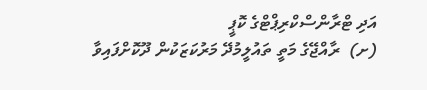އަދި ޓްރާންސްކްރިޕްޓްގެ ކޮޕީ
(ށ)  ރާއްޖޭގެ މަތީ ތައުލީމުދޭ މަރުކަޒަކުން ދޫކޮށްފައިވާ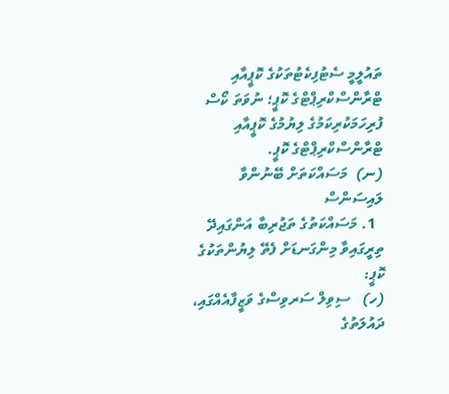ތައުލީމީ ސެޓުފިކެޓުތަކުގެ ކޮޕީއާއި ޓްރާންސްކްރިޕްޓްގެ ކޮޕީ؛ ނުވަތަ ކޯސް ފުރިހަމަކުރިކަމުގެ ލިޔުމުގެ ކޮޕީއާއި ޓްރާންސްކްރިޕްޓްގެ ކޮޕީ.
(ނ)  މަސައްކަތަށް ބޭނުންވާ ލައިސަންސް
  1. މަސައްކަތުގެ ތަޖުރިބާ އަންގައިދޭ ތިރީގައިވާ މިންގަނޑަށް ފެތޭ ލިޔުންތަކުގެ ކޮޕީ:
(ހ)   ސިވިލް ސަރވިސްގެ ވަޒީފާއެއްގައި، ދައުލަތުގެ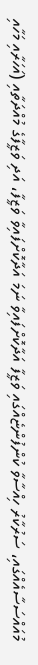މުއައްސަސާއެއްގައި، ސަރުކާރު ހިއްސާވާ ކުންފުންޏެއްގައި ވަޒީފާ އަދާކޮށްފައިވާ ނަމަ އަދާކޮށްފައިވާ ވަޒީފާ، އަދި ވަޒީފާގެ މުއްދަތާއި (އަހަރާއި މަހާއި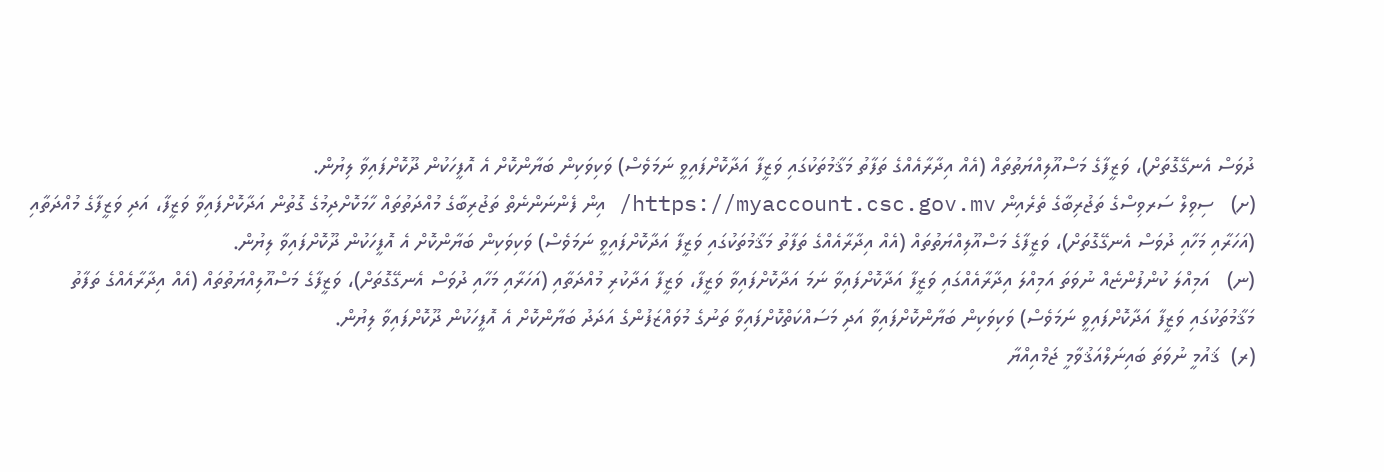ދުވަސް އެނގޭގޮތަށް)، ވަޒީފާގެ މަސްއޫލިއްޔަތުތައް (އެއް އިދާރާއެއްގެ ތަފާތު މަޤާމުތަކުގައި ވަޒީފާ އަދާކޮށްފައިވީ ނަމަވެސް) ވަކިވަކިން ބަޔާންކޮށް އެ އޮފީހަކުން ދޫކޮށްފައިވާ ލިޔުން.
(ށ)   ސިވިލް ސަރވިސްގެ ތަޖުރިބާގެ ތެރެއިން https://myaccount.csc.gov.mv/ އިން ފެންނަންނެތް ތަޖުރިބާގެ މުއްދަތުތައް ހާމަކޮށްދިމުގެ ގޮތުން އަދާކޮށްފައިވާ ވަޒީފާ، އަދި ވަޒީފާގެ މުއްދަތާއި (އަހަރާއި މަހާއި ދުވަސް އެނގޭގޮތަށް)، ވަޒީފާގެ މަސްއޫލިއްޔަތުތައް (އެއް އިދާރާއެއްގެ ތަފާތު މަޤާމުތަކުގައި ވަޒީފާ އަދާކޮށްފައިވީ ނަމަވެސް) ވަކިވަކިން ބަޔާންކޮށް އެ އޮފީހަކުން ދޫކޮށްފައިވާ ލިޔުން.
(ނ)   އަމިއްލަ ކުންފުންޏެއް ނުވަތަ އަމިއްލަ އިދާރާއެއްގައި ވަޒީފާ އަދާކޮށްފައިވާ ނަމަ އަދާކޮށްފައިވާ ވަޒީފާ، ވަޒީފާ އަދާކުރި މުއްދަތާއި (އަހަރާއި މަހާއި ދުވަސް އެނގޭގޮތަށް)، ވަޒީފާގެ މަސްއޫލިއްޔަތުތައް (އެއް އިދާރާއެއްގެ ތަފާތު މަޤާމުތަކުގައި ވަޒީފާ އަދާކޮށްފައިވީ ނަމަވެސް) ވަކިވަކިން ބަޔާންކޮށްފައިވާ އަދި މަސައްކަތްކޮށްފައިވާ ތަނުގެ މުވައްޒަފުންގެ އަދަދު ބަޔާންކޮށް އެ އޮފީހަކުން ދޫކޮށްފައިވާ ލިޔުން.
(ރ)  ޤައުމީ ނުވަތަ ބައިނަލްއަޤުވާމީ ޖަމްއިއްޔާ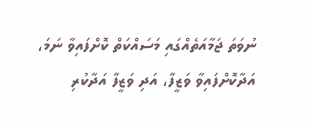ނުވަތަ ޖަމާއަތެއްގައި މަސައްކަތް ކޮށްފައިވާ ނަމަ، އަދާކޮށްފައިވާ ވަޒީފާ، އަދި ވަޒީފާ އަދާކުރި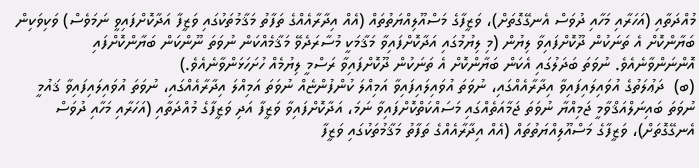މުއްދަތާއި (އަހަރާއި މަހާއި ދުވަސް އެނގޭގޮތަށް)، ވަޒީފާގެ މަސްއޫލިއްޔަތުތައް (އެއް އިދާރާއެއްގެ ތަފާތު މަޤާމުތަކުގައި ވަޒީފާ އަދާކޮށްފައިވީ ނަމަވެސް) ވަކިވަކިން ބަޔާންކޮށް އެ ތަނަކުން ދޫކޮށްފައިވާ ލިޔުން (މި ލިޔުމުގައި އަދާކޮށްފައިވާ މަޤާމަކީ މުސާރަދެވޭ މަޤާމެއްކަން ނުވަތަ ނޫންކަން ބަޔާންކޮށްފައި އޮންނަންވާނެއެވެ. ނުވަތަ ބަދަލުގައި އެކަން ބަޔާންކޮށް އެ ތަނަކުން ދޫކޮށްފައިވާ ރަސްމީ ލިޔުމެއް ހުށަހަޅަންވާނެއެވެ.)
(ބ)  ދަޢުލަތުގެ އުވައިލައިފައިވާ އިދާރާއެއްގައި، ނުވަތަ އުވައިލައިފައިވާ އަމިއްލަ ކުންފުންޏެއް ނުވަތަ އަމިއްލަ އިދާރާއެއްގައި، ނުވަތަ އުވައިލައިފައިވާ ޤައުމީ ނުވަތަ ބައިނަލްއަޤްވާމީ ޖަމިއްޔާ ނުވަތަ ޖަމާއަތެއްގައި މަސައްކަތްކޮށްފައިވާ ނަމަ، އަދާކޮށްފައިވާ ވަޒީފާ އަދި ވަޒީފާގެ މުއްދަތާއި (އަހަރާއި މަހާއި ދުވަސް އެނގޭގޮތަށް)، ވަޒީފާގެ މަސްއޫލިއްޔަތުތައް (އެއް އިދާރާއެއްގެ ތަފާތު މަޤާމުތަކުގައި ވަޒީފާ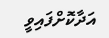އަދާކޮށްފައިވީ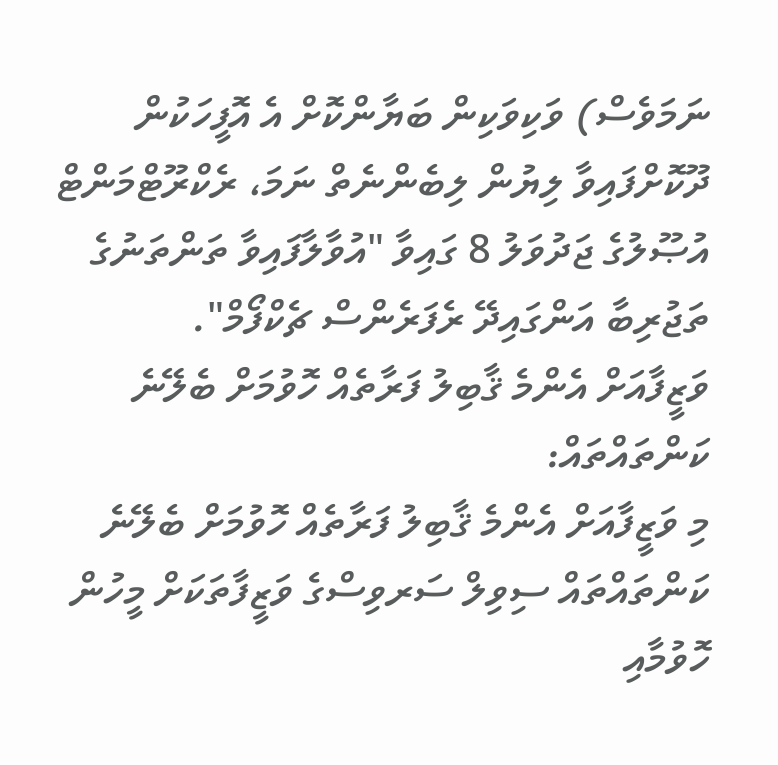ނަމަވެސް) ވަކިވަކިން ބަޔާންކޮށް އެ އޮފީހަކުން ދޫކޮށްފައިވާ ލިޔުން ލިބެންނެތް ނަމަ، ރެކްރޫޓްމަންޓް އުޞޫލުގެ ޖަދުވަލު 8 ގައިވާ "އުވާލާފައިވާ ތަންތަނުގެ ތަޖުރިބާ އަންގައިދޭ ރެފަރެންސް ޗެކްފޯމް".
ވަޒީފާއަށް އެންމެ ޤާބިލު ފަރާތެއް ހޮވުމަށް ބެލޭނެ ކަންތައްތައް:
މި ވަޒީފާއަށް އެންމެ ޤާބިލު ފަރާތެއް ހޮވުމަށް ބެލޭނެ ކަންތައްތައް ސިވިލް ސަރވިސްގެ ވަޒީފާތަކަށް މީހުން ހޮވުމާއި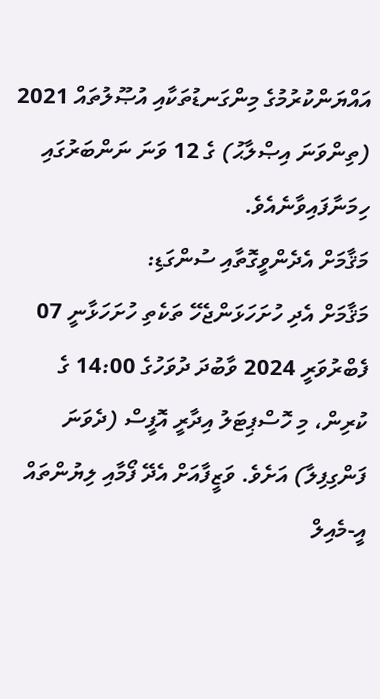އައްޔަންކުރުމުގެ މިންގަނޑުތަކާއި އުޞޫލުތައް 2021 (ތިންވަނަ އިޞްލާޙު) ގެ 12 ވަނަ ނަންބަރުގައި ހިމަނާފައިވާނެއެވެ.
މަޤާމަށް އެދެންވީގޮތާއި ސުންގަޑި:
މަޤާމަށް އެދި ހުށަހަޅަންޖެހޭ ތަކެތި ހުށަހަޅާނީ 07 ފެބްރުވަރީ 2024 ވާބުދަ ދުވަހުގެ 14:00 ގެ ކުރިން، މި ހޮސްޕިޓަލު އިދާރީ އޮފީސް (ދެވަނަ ފަންގިފިލާ) އަށެވެ. ވަޒީފާއަށް އެދޭ ފޯމާއި ލިޔުންތައް އީ-މެއިލް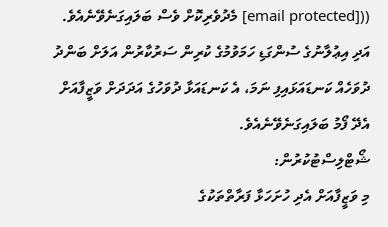(([email protected] މެދުވެރިކޮށް ވެސް ބަލައިގަނެވޭނެއެވެ.
އަދި އިޢުލާނުގެ ސުންގަޑި ހަމަވުމުގެ ކުރިން ސަރުކާރުން އަލަށް ބަންދު ދުވަހެއް ކަނޑައަޅައިފި ނަމަ، އެ ކަނޑައަޅާ ދުވަހުގެ އަދަދަށް ވަޒީފާއަށް އެދޭ ފޯމު ބަލައިގަނެވޭނެއެވެ.
ޝޯޓްލިސްޓުކުރުން:
މި ވަޒީފާއަށް އެދި ހުށަހަޅާ ފަރާތްތަކުގެ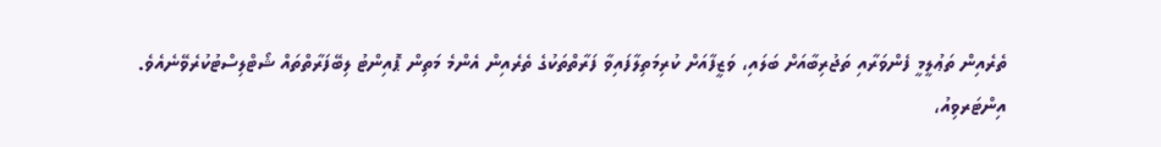ތެރެއިން ތަޢުލީމީ ފެންވަރާއި ތަޖުރިބާއަށް ބަލައި، ވަޒީފާއަށް ކުރިމަތިލާފައިވާ ފަރާތްތަކުގެ ތެރެއިން އެންމެ މަތިން ޕޮއިންޓު ލިބޭފަރާތްތައް ޝޯޓްލިސްޓުކުރެވޭނެއެވެ.
އިންޓަރވިއު،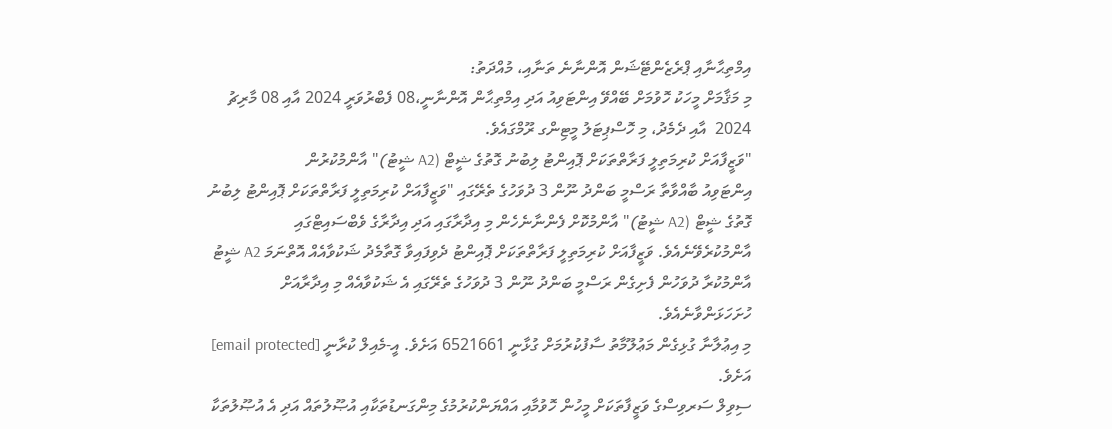އިމްތިޙާނާއި ޕްރެޒެންޓޭޝަން އޮންނާނެ ތަނާއި، މުއްދަތު:
މި މަޤާމަށް މީހަކު ހޮވުމަށް ބޭއްވޭ އިންޓަވިއު އަދި އިމްތިޙާން އޮންނާނީ،08 ފެބްރުވަރީ 2024 އާއި 08 މާރިޗު 2024  އާއި ދެމެދު، މި ހޮސްޕިޓަލު މީޓިންގ ރޫމްގައެވެ.
"ވަޒީފާއަށް ކުރިމަތިލީ ފަރާތްތަކަށް ޕޮއިންޓު ލިބުނު ގޮތުގެ ޝީޓް (A2 ޝީޓު)" އާންމުކުރުން
އިންޓަވިއު ބާއްވާތާ ރަސްމީ ބަންދު ނޫން 3 ދުވަހުގެ ތެރޭގައި "ވަޒީފާއަށް ކުރިމަތިލީ ފަރާތްތަކަށް ޕޮއިންޓު ލިބުނު ގޮތުގެ ޝީޓް (A2 ޝީޓު)" އާންމުކޮށް ފެންނާނެހެން މި އިދާރާގައި އަދި އިދާރާގެ ވެބްސައިޓްގައި އާންމުކުރެވޭނެއެވެ. ވަޒީފާއަށް ކުރިމަތިލީ ފަރާތްތަކަށް ޕޮއިންޓު ދެވިފައިވާ ގޮތާމެދު ޝަކުވާއެއް އޮތްނަމަ A2 ޝީޓު އާންމުކުރާ ދުވަހުން ފެށިގެން ރަސްމީ ބަންދު ނޫން 3 ދުވަހުގެ ތެރޭގައި އެ ޝަކުވާއެއް މި އިދާރާއަށް ހުށަހަޅަންވާނެއެވެ.
މި އިޢުލާނާ ގުޅިގެން މަޢުލޫމާތު ސާފުކުރުމަށް ގުޅާނީ 6521661 އަށެވެ. އީ-މެއިލް ކުރާނީ [email protected] އަށެވެ.
ސިވިލް ސަރވިސްގެ ވަޒީފާތަކަށް މީހުން ހޮވުމާއި އައްޔަންކުރުމުގެ މިންގަނޑުތަކާއި އުޞޫލުތައް އަދި އެ އުޞޫލުތަކާ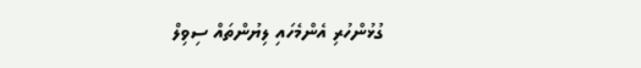ގުޅުންހުރި އެންމެހައި ލިޔުންތައް ސިވިލް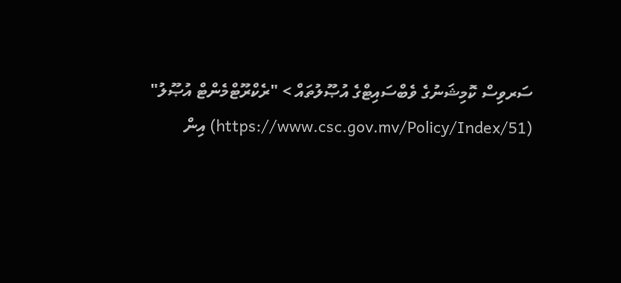ސަރވިސް ކޮމިޝަނުގެ ވެބްސައިޓްގެ އުޞޫލުތައް > "ރެކްރޫޓްމެންޓް އުޞޫލު" (https://www.csc.gov.mv/Policy/Index/51) އިން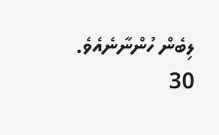ލިބެން ހުންނާނެއެވެ.
30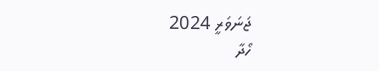ޖަނަވަރީ 2024
ހޯދާ